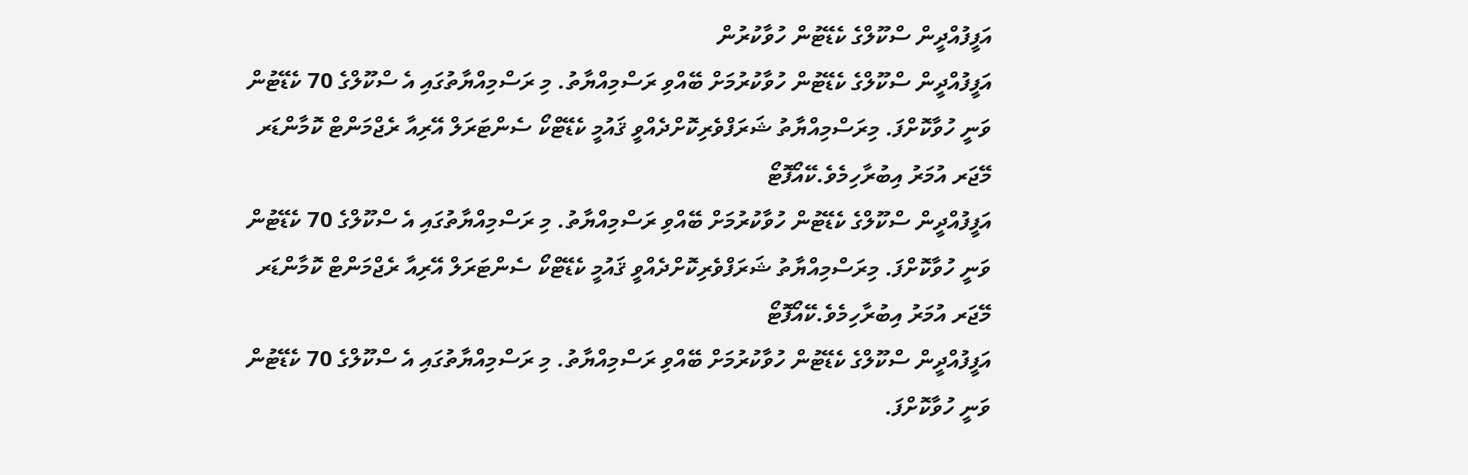އަފީފުއްދީން ސްކޫލްގެ ކެޑޭޓުން ހުވާކުރުން
އަފީފުއްދީން ސްކޫލްގެ ކެޑޭޓުން ހުވާކުރުމަށް ބޭއްވި ރަސްމިއްޔާތު. މި ރަސްމިއްޔާތުގައި އެ ސްކޫލްގެ 70 ކެޑޭޓުން ވަނީ ހުވާކޮށްފަ. މިރަސްމިއްޔާތު ޝަރަފްވެރިކޮށްދެއްވީ ޤައުމީ ކެޑޭޓްކޯ ސެންޓަރަލް އޭރިއާ ރެޖްމަންޓް ކޮމާންޑަރ މޭޖަރ އުމަރު އިބުރާހިމެވެ.ކޭއޯފޮޓޯ
އަފީފުއްދީން ސްކޫލްގެ ކެޑޭޓުން ހުވާކުރުމަށް ބޭއްވި ރަސްމިއްޔާތު. މި ރަސްމިއްޔާތުގައި އެ ސްކޫލްގެ 70 ކެޑޭޓުން ވަނީ ހުވާކޮށްފަ. މިރަސްމިއްޔާތު ޝަރަފްވެރިކޮށްދެއްވީ ޤައުމީ ކެޑޭޓްކޯ ސެންޓަރަލް އޭރިއާ ރެޖްމަންޓް ކޮމާންޑަރ މޭޖަރ އުމަރު އިބުރާހިމެވެ.ކޭއޯފޮޓޯ
އަފީފުއްދީން ސްކޫލްގެ ކެޑޭޓުން ހުވާކުރުމަށް ބޭއްވި ރަސްމިއްޔާތު. މި ރަސްމިއްޔާތުގައި އެ ސްކޫލްގެ 70 ކެޑޭޓުން ވަނީ ހުވާކޮށްފަ.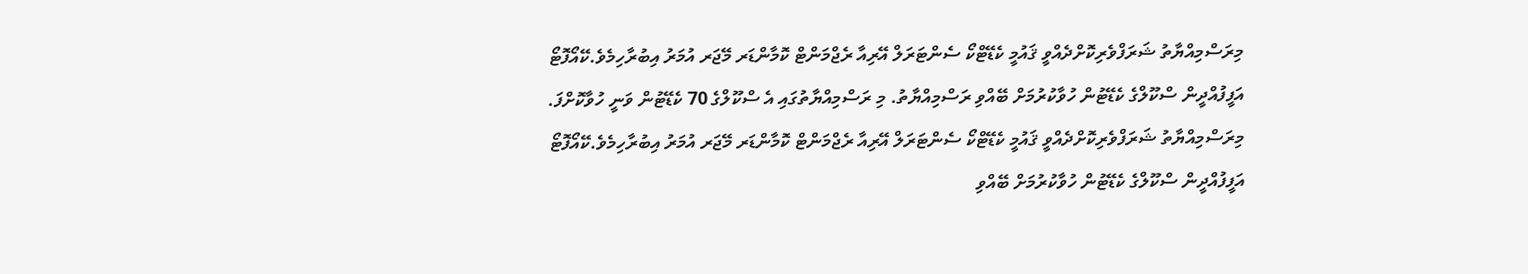މިރަސްމިއްޔާތު ޝަރަފްވެރިކޮށްދެއްވީ ޤައުމީ ކެޑޭޓްކޯ ސެންޓަރަލް އޭރިއާ ރެޖްމަންޓް ކޮމާންޑަރ މޭޖަރ އުމަރު އިބުރާހިމެވެ.ކޭއޯފޮޓޯ
އަފީފުއްދީން ސްކޫލްގެ ކެޑޭޓުން ހުވާކުރުމަށް ބޭއްވި ރަސްމިއްޔާތު. މި ރަސްމިއްޔާތުގައި އެ ސްކޫލްގެ 70 ކެޑޭޓުން ވަނީ ހުވާކޮށްފަ. މިރަސްމިއްޔާތު ޝަރަފްވެރިކޮށްދެއްވީ ޤައުމީ ކެޑޭޓްކޯ ސެންޓަރަލް އޭރިއާ ރެޖްމަންޓް ކޮމާންޑަރ މޭޖަރ އުމަރު އިބުރާހިމެވެ.ކޭއޯފޮޓޯ
އަފީފުއްދީން ސްކޫލްގެ ކެޑޭޓުން ހުވާކުރުމަށް ބޭއްވި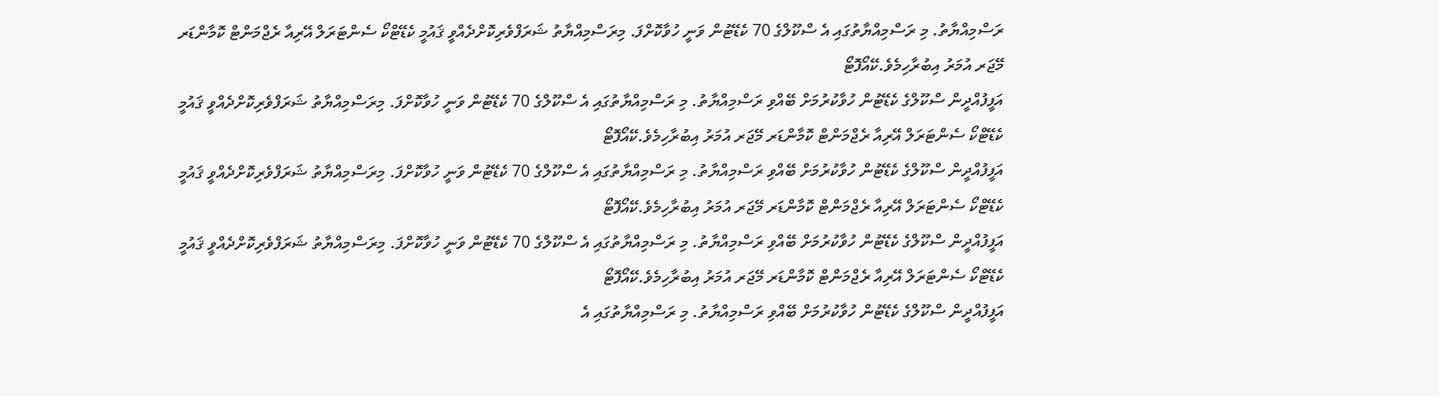ރަސްމިއްޔާތު. މި ރަސްމިއްޔާތުގައި އެ ސްކޫލްގެ 70 ކެޑޭޓުން ވަނީ ހުވާކޮށްފަ. މިރަސްމިއްޔާތު ޝަރަފްވެރިކޮށްދެއްވީ ޤައުމީ ކެޑޭޓްކޯ ސެންޓަރަލް އޭރިއާ ރެޖްމަންޓް ކޮމާންޑަރ މޭޖަރ އުމަރު އިބުރާހިމެވެ.ކޭއޯފޮޓޯ
އަފީފުއްދީން ސްކޫލްގެ ކެޑޭޓުން ހުވާކުރުމަށް ބޭއްވި ރަސްމިއްޔާތު. މި ރަސްމިއްޔާތުގައި އެ ސްކޫލްގެ 70 ކެޑޭޓުން ވަނީ ހުވާކޮށްފަ. މިރަސްމިއްޔާތު ޝަރަފްވެރިކޮށްދެއްވީ ޤައުމީ ކެޑޭޓްކޯ ސެންޓަރަލް އޭރިއާ ރެޖްމަންޓް ކޮމާންޑަރ މޭޖަރ އުމަރު އިބުރާހިމެވެ.ކޭއޯފޮޓޯ
އަފީފުއްދީން ސްކޫލްގެ ކެޑޭޓުން ހުވާކުރުމަށް ބޭއްވި ރަސްމިއްޔާތު. މި ރަސްމިއްޔާތުގައި އެ ސްކޫލްގެ 70 ކެޑޭޓުން ވަނީ ހުވާކޮށްފަ. މިރަސްމިއްޔާތު ޝަރަފްވެރިކޮށްދެއްވީ ޤައުމީ ކެޑޭޓްކޯ ސެންޓަރަލް އޭރިއާ ރެޖްމަންޓް ކޮމާންޑަރ މޭޖަރ އުމަރު އިބުރާހިމެވެ.ކޭއޯފޮޓޯ
އަފީފުއްދީން ސްކޫލްގެ ކެޑޭޓުން ހުވާކުރުމަށް ބޭއްވި ރަސްމިއްޔާތު. މި ރަސްމިއްޔާތުގައި އެ ސްކޫލްގެ 70 ކެޑޭޓުން ވަނީ ހުވާކޮށްފަ. މިރަސްމިއްޔާތު ޝަރަފްވެރިކޮށްދެއްވީ ޤައުމީ ކެޑޭޓްކޯ ސެންޓަރަލް އޭރިއާ ރެޖްމަންޓް ކޮމާންޑަރ މޭޖަރ އުމަރު އިބުރާހިމެވެ.ކޭއޯފޮޓޯ
އަފީފުއްދީން ސްކޫލްގެ ކެޑޭޓުން ހުވާކުރުމަށް ބޭއްވި ރަސްމިއްޔާތު. މި ރަސްމިއްޔާތުގައި އެ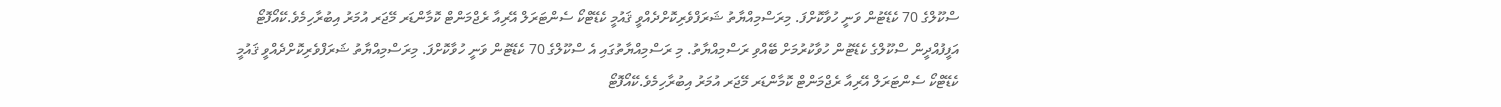ސްކޫލްގެ 70 ކެޑޭޓުން ވަނީ ހުވާކޮށްފަ. މިރަސްމިއްޔާތު ޝަރަފްވެރިކޮށްދެއްވީ ޤައުމީ ކެޑޭޓްކޯ ސެންޓަރަލް އޭރިއާ ރެޖްމަންޓް ކޮމާންޑަރ މޭޖަރ އުމަރު އިބުރާހިމެވެ.ކޭއޯފޮޓޯ
އަފީފުއްދީން ސްކޫލްގެ ކެޑޭޓުން ހުވާކުރުމަށް ބޭއްވި ރަސްމިއްޔާތު. މި ރަސްމިއްޔާތުގައި އެ ސްކޫލްގެ 70 ކެޑޭޓުން ވަނީ ހުވާކޮށްފަ. މިރަސްމިއްޔާތު ޝަރަފްވެރިކޮށްދެއްވީ ޤައުމީ ކެޑޭޓްކޯ ސެންޓަރަލް އޭރިއާ ރެޖްމަންޓް ކޮމާންޑަރ މޭޖަރ އުމަރު އިބުރާހިމެވެ.ކޭއޯފޮޓޯ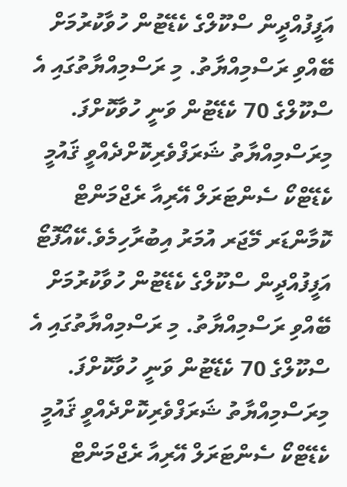އަފީފުއްދީން ސްކޫލްގެ ކެޑޭޓުން ހުވާކުރުމަށް ބޭއްވި ރަސްމިއްޔާތު. މި ރަސްމިއްޔާތުގައި އެ ސްކޫލްގެ 70 ކެޑޭޓުން ވަނީ ހުވާކޮށްފަ. މިރަސްމިއްޔާތު ޝަރަފްވެރިކޮށްދެއްވީ ޤައުމީ ކެޑޭޓްކޯ ސެންޓަރަލް އޭރިއާ ރެޖްމަންޓް ކޮމާންޑަރ މޭޖަރ އުމަރު އިބުރާހިމެވެ.ކޭއޯފޮޓޯ
އަފީފުއްދީން ސްކޫލްގެ ކެޑޭޓުން ހުވާކުރުމަށް ބޭއްވި ރަސްމިއްޔާތު. މި ރަސްމިއްޔާތުގައި އެ ސްކޫލްގެ 70 ކެޑޭޓުން ވަނީ ހުވާކޮށްފަ. މިރަސްމިއްޔާތު ޝަރަފްވެރިކޮށްދެއްވީ ޤައުމީ ކެޑޭޓްކޯ ސެންޓަރަލް އޭރިއާ ރެޖްމަންޓް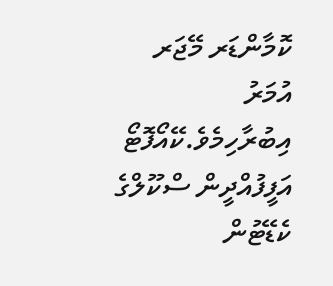ކޮމާންޑަރ މޭޖަރ އުމަރު އިބުރާހިމެވެ.ކޭއޯފޮޓޯ
އަފީފުއްދީން ސްކޫލްގެ ކެޑޭޓުން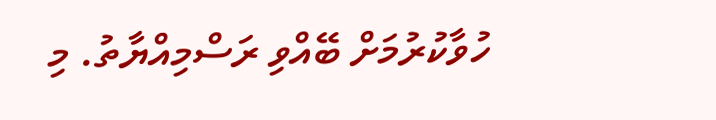ހުވާކުރުމަށް ބޭއްވި ރަސްމިއްޔާތު. މި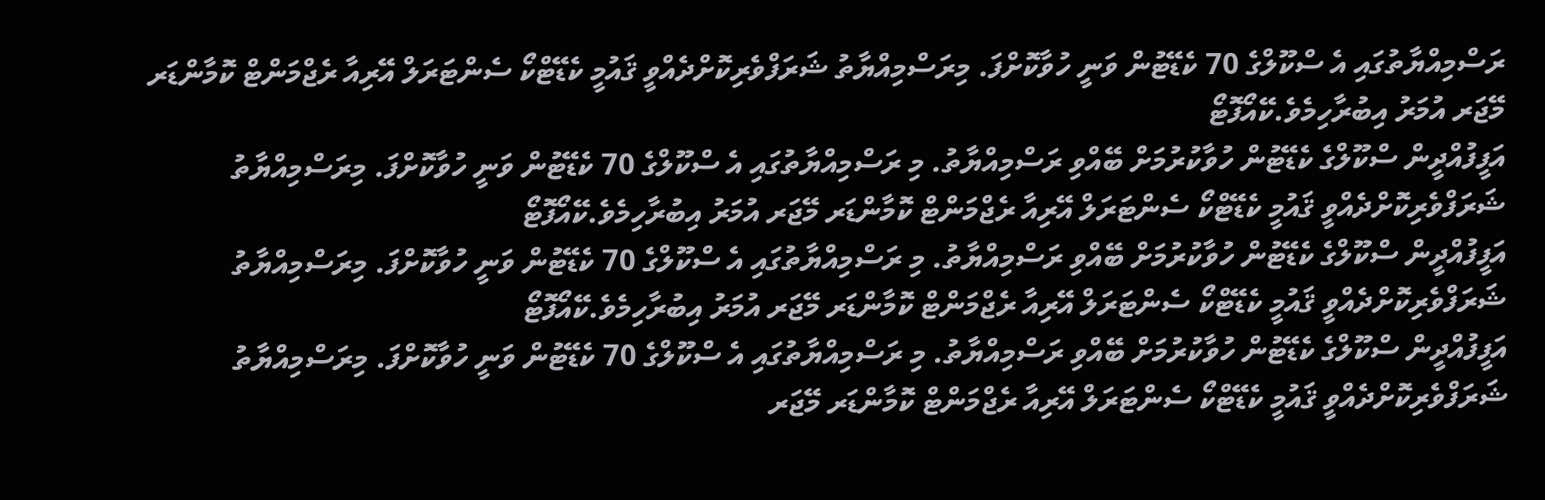ރަސްމިއްޔާތުގައި އެ ސްކޫލްގެ 70 ކެޑޭޓުން ވަނީ ހުވާކޮށްފަ. މިރަސްމިއްޔާތު ޝަރަފްވެރިކޮށްދެއްވީ ޤައުމީ ކެޑޭޓްކޯ ސެންޓަރަލް އޭރިއާ ރެޖްމަންޓް ކޮމާންޑަރ މޭޖަރ އުމަރު އިބުރާހިމެވެ.ކޭއޯފޮޓޯ
އަފީފުއްދީން ސްކޫލްގެ ކެޑޭޓުން ހުވާކުރުމަށް ބޭއްވި ރަސްމިއްޔާތު. މި ރަސްމިއްޔާތުގައި އެ ސްކޫލްގެ 70 ކެޑޭޓުން ވަނީ ހުވާކޮށްފަ. މިރަސްމިއްޔާތު ޝަރަފްވެރިކޮށްދެއްވީ ޤައުމީ ކެޑޭޓްކޯ ސެންޓަރަލް އޭރިއާ ރެޖްމަންޓް ކޮމާންޑަރ މޭޖަރ އުމަރު އިބުރާހިމެވެ.ކޭއޯފޮޓޯ
އަފީފުއްދީން ސްކޫލްގެ ކެޑޭޓުން ހުވާކުރުމަށް ބޭއްވި ރަސްމިއްޔާތު. މި ރަސްމިއްޔާތުގައި އެ ސްކޫލްގެ 70 ކެޑޭޓުން ވަނީ ހުވާކޮށްފަ. މިރަސްމިއްޔާތު ޝަރަފްވެރިކޮށްދެއްވީ ޤައުމީ ކެޑޭޓްކޯ ސެންޓަރަލް އޭރިއާ ރެޖްމަންޓް ކޮމާންޑަރ މޭޖަރ އުމަރު އިބުރާހިމެވެ.ކޭއޯފޮޓޯ
އަފީފުއްދީން ސްކޫލްގެ ކެޑޭޓުން ހުވާކުރުމަށް ބޭއްވި ރަސްމިއްޔާތު. މި ރަސްމިއްޔާތުގައި އެ ސްކޫލްގެ 70 ކެޑޭޓުން ވަނީ ހުވާކޮށްފަ. މިރަސްމިއްޔާތު ޝަރަފްވެރިކޮށްދެއްވީ ޤައުމީ ކެޑޭޓްކޯ ސެންޓަރަލް އޭރިއާ ރެޖްމަންޓް ކޮމާންޑަރ މޭޖަރ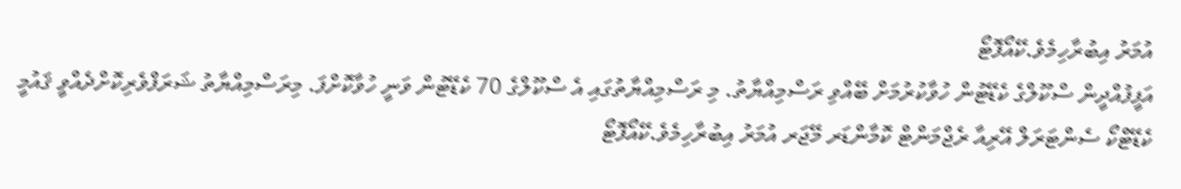އުމަރު އިބުރާހިމެވެ.ކޭއޯފޮޓޯ
އަފީފުއްދީން ސްކޫލްގެ ކެޑޭޓުން ހުވާކުރުމަށް ބޭއްވި ރަސްމިއްޔާތު. މި ރަސްމިއްޔާތުގައި އެ ސްކޫލްގެ 70 ކެޑޭޓުން ވަނީ ހުވާކޮށްފަ. މިރަސްމިއްޔާތު ޝަރަފްވެރިކޮށްދެއްވީ ޤައުމީ ކެޑޭޓްކޯ ސެންޓަރަލް އޭރިއާ ރެޖްމަންޓް ކޮމާންޑަރ މޭޖަރ އުމަރު އިބުރާހިމެވެ.ކޭއޯފޮޓޯ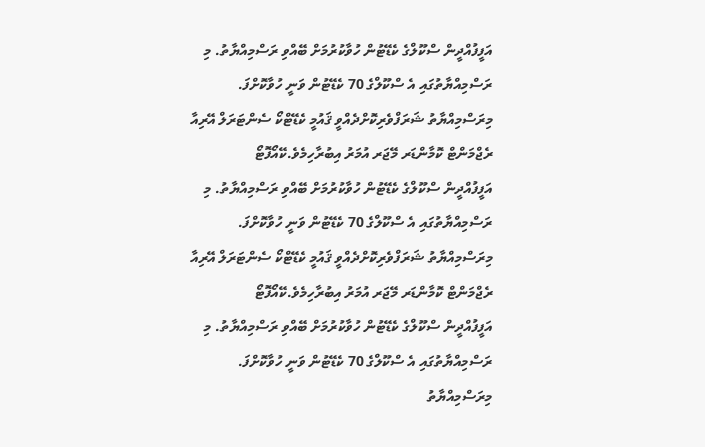އަފީފުއްދީން ސްކޫލްގެ ކެޑޭޓުން ހުވާކުރުމަށް ބޭއްވި ރަސްމިއްޔާތު. މި ރަސްމިއްޔާތުގައި އެ ސްކޫލްގެ 70 ކެޑޭޓުން ވަނީ ހުވާކޮށްފަ. މިރަސްމިއްޔާތު ޝަރަފްވެރިކޮށްދެއްވީ ޤައުމީ ކެޑޭޓްކޯ ސެންޓަރަލް އޭރިއާ ރެޖްމަންޓް ކޮމާންޑަރ މޭޖަރ އުމަރު އިބުރާހިމެވެ.ކޭއޯފޮޓޯ
އަފީފުއްދީން ސްކޫލްގެ ކެޑޭޓުން ހުވާކުރުމަށް ބޭއްވި ރަސްމިއްޔާތު. މި ރަސްމިއްޔާތުގައި އެ ސްކޫލްގެ 70 ކެޑޭޓުން ވަނީ ހުވާކޮށްފަ. މިރަސްމިއްޔާތު ޝަރަފްވެރިކޮށްދެއްވީ ޤައުމީ ކެޑޭޓްކޯ ސެންޓަރަލް އޭރިއާ ރެޖްމަންޓް ކޮމާންޑަރ މޭޖަރ އުމަރު އިބުރާހިމެވެ.ކޭއޯފޮޓޯ
އަފީފުއްދީން ސްކޫލްގެ ކެޑޭޓުން ހުވާކުރުމަށް ބޭއްވި ރަސްމިއްޔާތު. މި ރަސްމިއްޔާތުގައި އެ ސްކޫލްގެ 70 ކެޑޭޓުން ވަނީ ހުވާކޮށްފަ. މިރަސްމިއްޔާތު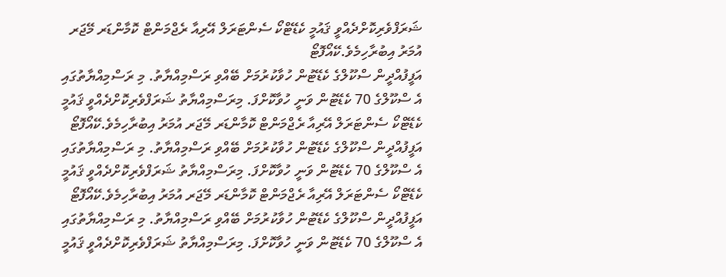ޝަރަފްވެރިކޮށްދެއްވީ ޤައުމީ ކެޑޭޓްކޯ ސެންޓަރަލް އޭރިއާ ރެޖްމަންޓް ކޮމާންޑަރ މޭޖަރ އުމަރު އިބުރާހިމެވެ.ކޭއޯފޮޓޯ
އަފީފުއްދީން ސްކޫލްގެ ކެޑޭޓުން ހުވާކުރުމަށް ބޭއްވި ރަސްމިއްޔާތު. މި ރަސްމިއްޔާތުގައި އެ ސްކޫލްގެ 70 ކެޑޭޓުން ވަނީ ހުވާކޮށްފަ. މިރަސްމިއްޔާތު ޝަރަފްވެރިކޮށްދެއްވީ ޤައުމީ ކެޑޭޓްކޯ ސެންޓަރަލް އޭރިއާ ރެޖްމަންޓް ކޮމާންޑަރ މޭޖަރ އުމަރު އިބުރާހިމެވެ.ކޭއޯފޮޓޯ
އަފީފުއްދީން ސްކޫލްގެ ކެޑޭޓުން ހުވާކުރުމަށް ބޭއްވި ރަސްމިއްޔާތު. މި ރަސްމިއްޔާތުގައި އެ ސްކޫލްގެ 70 ކެޑޭޓުން ވަނީ ހުވާކޮށްފަ. މިރަސްމިއްޔާތު ޝަރަފްވެރިކޮށްދެއްވީ ޤައުމީ ކެޑޭޓްކޯ ސެންޓަރަލް އޭރިއާ ރެޖްމަންޓް ކޮމާންޑަރ މޭޖަރ އުމަރު އިބުރާހިމެވެ.ކޭއޯފޮޓޯ
އަފީފުއްދީން ސްކޫލްގެ ކެޑޭޓުން ހުވާކުރުމަށް ބޭއްވި ރަސްމިއްޔާތު. މި ރަސްމިއްޔާތުގައި އެ ސްކޫލްގެ 70 ކެޑޭޓުން ވަނީ ހުވާކޮށްފަ. މިރަސްމިއްޔާތު ޝަރަފްވެރިކޮށްދެއްވީ ޤައުމީ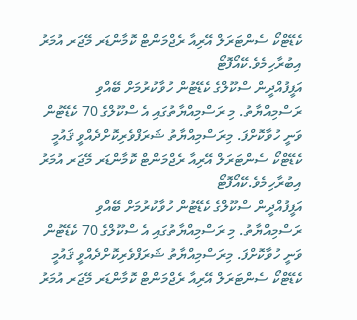ކެޑޭޓްކޯ ސެންޓަރަލް އޭރިއާ ރެޖްމަންޓް ކޮމާންޑަރ މޭޖަރ އުމަރު އިބުރާހިމެވެ.ކޭއޯފޮޓޯ
އަފީފުއްދީން ސްކޫލްގެ ކެޑޭޓުން ހުވާކުރުމަށް ބޭއްވި ރަސްމިއްޔާތު. މި ރަސްމިއްޔާތުގައި އެ ސްކޫލްގެ 70 ކެޑޭޓުން ވަނީ ހުވާކޮށްފަ. މިރަސްމިއްޔާތު ޝަރަފްވެރިކޮށްދެއްވީ ޤައުމީ ކެޑޭޓްކޯ ސެންޓަރަލް އޭރިއާ ރެޖްމަންޓް ކޮމާންޑަރ މޭޖަރ އުމަރު އިބުރާހިމެވެ.ކޭއޯފޮޓޯ
އަފީފުއްދީން ސްކޫލްގެ ކެޑޭޓުން ހުވާކުރުމަށް ބޭއްވި ރަސްމިއްޔާތު. މި ރަސްމިއްޔާތުގައި އެ ސްކޫލްގެ 70 ކެޑޭޓުން ވަނީ ހުވާކޮށްފަ. މިރަސްމިއްޔާތު ޝަރަފްވެރިކޮށްދެއްވީ ޤައުމީ ކެޑޭޓްކޯ ސެންޓަރަލް އޭރިއާ ރެޖްމަންޓް ކޮމާންޑަރ މޭޖަރ އުމަރު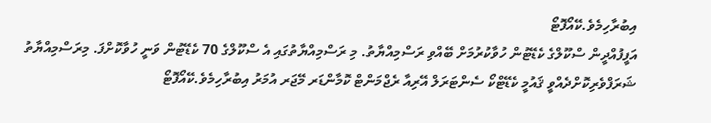އިބުރާހިމެވެ.ކޭއޯފޮޓޯ
އަފީފުއްދީން ސްކޫލްގެ ކެޑޭޓުން ހުވާކުރުމަށް ބޭއްވި ރަސްމިއްޔާތު. މި ރަސްމިއްޔާތުގައި އެ ސްކޫލްގެ 70 ކެޑޭޓުން ވަނީ ހުވާކޮށްފަ. މިރަސްމިއްޔާތު ޝަރަފްވެރިކޮށްދެއްވީ ޤައުމީ ކެޑޭޓްކޯ ސެންޓަރަލް އޭރިއާ ރެޖްމަންޓް ކޮމާންޑަރ މޭޖަރ އުމަރު އިބުރާހިމެވެ.ކޭއޯފޮޓޯ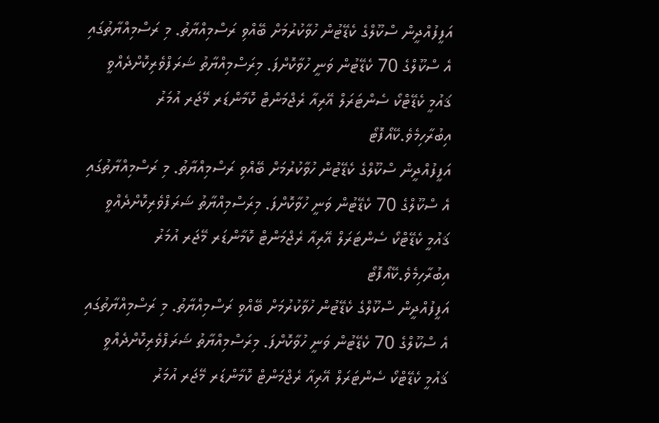އަފީފުއްދީން ސްކޫލްގެ ކެޑޭޓުން ހުވާކުރުމަށް ބޭއްވި ރަސްމިއްޔާތު. މި ރަސްމިއްޔާތުގައި އެ ސްކޫލްގެ 70 ކެޑޭޓުން ވަނީ ހުވާކޮށްފަ. މިރަސްމިއްޔާތު ޝަރަފްވެރިކޮށްދެއްވީ ޤައުމީ ކެޑޭޓްކޯ ސެންޓަރަލް އޭރިއާ ރެޖްމަންޓް ކޮމާންޑަރ މޭޖަރ އުމަރު އިބުރާހިމެވެ.ކޭއޯފޮޓޯ
އަފީފުއްދީން ސްކޫލްގެ ކެޑޭޓުން ހުވާކުރުމަށް ބޭއްވި ރަސްމިއްޔާތު. މި ރަސްމިއްޔާތުގައި އެ ސްކޫލްގެ 70 ކެޑޭޓުން ވަނީ ހުވާކޮށްފަ. މިރަސްމިއްޔާތު ޝަރަފްވެރިކޮށްދެއްވީ ޤައުމީ ކެޑޭޓްކޯ ސެންޓަރަލް އޭރިއާ ރެޖްމަންޓް ކޮމާންޑަރ މޭޖަރ އުމަރު އިބުރާހިމެވެ.ކޭއޯފޮޓޯ
އަފީފުއްދީން ސްކޫލްގެ ކެޑޭޓުން ހުވާކުރުމަށް ބޭއްވި ރަސްމިއްޔާތު. މި ރަސްމިއްޔާތުގައި އެ ސްކޫލްގެ 70 ކެޑޭޓުން ވަނީ ހުވާކޮށްފަ. މިރަސްމިއްޔާތު ޝަރަފްވެރިކޮށްދެއްވީ ޤައުމީ ކެޑޭޓްކޯ ސެންޓަރަލް އޭރިއާ ރެޖްމަންޓް ކޮމާންޑަރ މޭޖަރ އުމަރު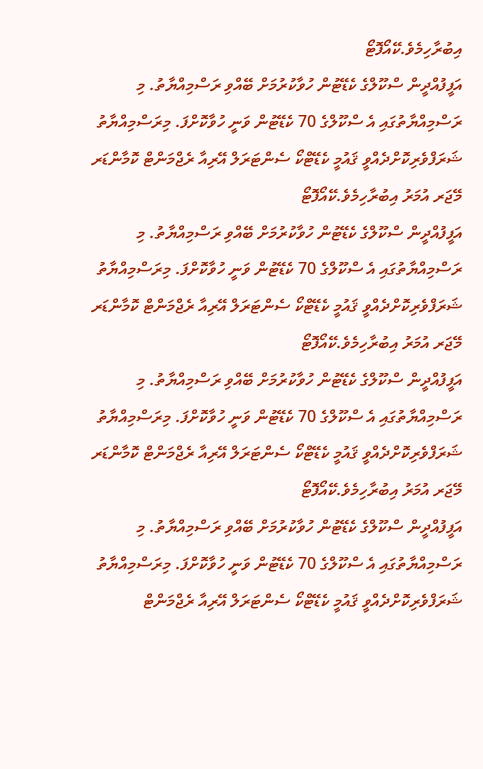އިބުރާހިމެވެ.ކޭއޯފޮޓޯ
އަފީފުއްދީން ސްކޫލްގެ ކެޑޭޓުން ހުވާކުރުމަށް ބޭއްވި ރަސްމިއްޔާތު. މި ރަސްމިއްޔާތުގައި އެ ސްކޫލްގެ 70 ކެޑޭޓުން ވަނީ ހުވާކޮށްފަ. މިރަސްމިއްޔާތު ޝަރަފްވެރިކޮށްދެއްވީ ޤައުމީ ކެޑޭޓްކޯ ސެންޓަރަލް އޭރިއާ ރެޖްމަންޓް ކޮމާންޑަރ މޭޖަރ އުމަރު އިބުރާހިމެވެ.ކޭއޯފޮޓޯ
އަފީފުއްދީން ސްކޫލްގެ ކެޑޭޓުން ހުވާކުރުމަށް ބޭއްވި ރަސްމިއްޔާތު. މި ރަސްމިއްޔާތުގައި އެ ސްކޫލްގެ 70 ކެޑޭޓުން ވަނީ ހުވާކޮށްފަ. މިރަސްމިއްޔާތު ޝަރަފްވެރިކޮށްދެއްވީ ޤައުމީ ކެޑޭޓްކޯ ސެންޓަރަލް އޭރިއާ ރެޖްމަންޓް ކޮމާންޑަރ މޭޖަރ އުމަރު އިބުރާހިމެވެ.ކޭއޯފޮޓޯ
އަފީފުއްދީން ސްކޫލްގެ ކެޑޭޓުން ހުވާކުރުމަށް ބޭއްވި ރަސްމިއްޔާތު. މި ރަސްމިއްޔާތުގައި އެ ސްކޫލްގެ 70 ކެޑޭޓުން ވަނީ ހުވާކޮށްފަ. މިރަސްމިއްޔާތު ޝަރަފްވެރިކޮށްދެއްވީ ޤައުމީ ކެޑޭޓްކޯ ސެންޓަރަލް އޭރިއާ ރެޖްމަންޓް ކޮމާންޑަރ މޭޖަރ އުމަރު އިބުރާހިމެވެ.ކޭއޯފޮޓޯ
އަފީފުއްދީން ސްކޫލްގެ ކެޑޭޓުން ހުވާކުރުމަށް ބޭއްވި ރަސްމިއްޔާތު. މި ރަސްމިއްޔާތުގައި އެ ސްކޫލްގެ 70 ކެޑޭޓުން ވަނީ ހުވާކޮށްފަ. މިރަސްމިއްޔާތު ޝަރަފްވެރިކޮށްދެއްވީ ޤައުމީ ކެޑޭޓްކޯ ސެންޓަރަލް އޭރިއާ ރެޖްމަންޓް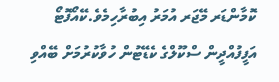ކޮމާންޑަރ މޭޖަރ އުމަރު އިބުރާހިމެވެ.ކޭއޯފޮޓޯ
އަފީފުއްދީން ސްކޫލްގެ ކެޑޭޓުން ހުވާކުރުމަށް ބޭއްވި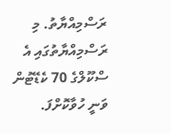ރަސްމިއްޔާތު. މި ރަސްމިއްޔާތުގައި އެ ސްކޫލްގެ 70 ކެޑޭޓުން ވަނީ ހުވާކޮށްފަ.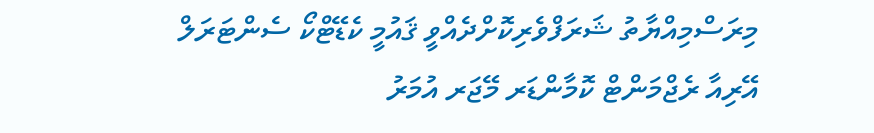މިރަސްމިއްޔާތު ޝަރަފްވެރިކޮށްދެއްވީ ޤައުމީ ކެޑޭޓްކޯ ސެންޓަރަލް އޭރިއާ ރެޖްމަންޓް ކޮމާންޑަރ މޭޖަރ އުމަރު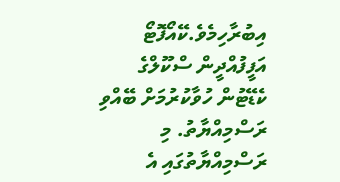އިބުރާހިމެވެ.ކޭއޯފޮޓޯ
އަފީފުއްދީން ސްކޫލްގެ ކެޑޭޓުން ހުވާކުރުމަށް ބޭއްވި ރަސްމިއްޔާތު. މި ރަސްމިއްޔާތުގައި އެ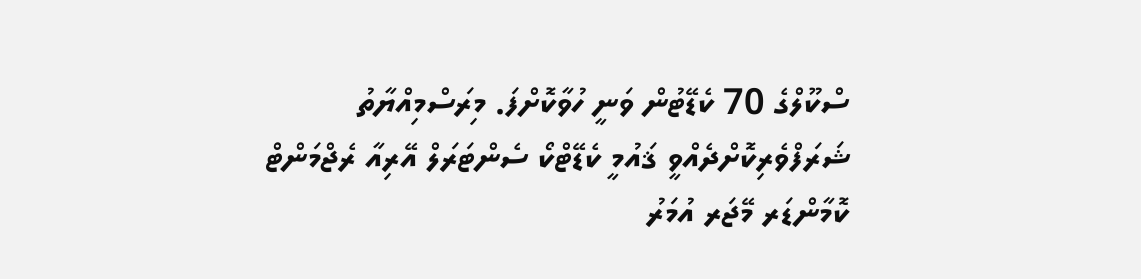ސްކޫލްގެ 70 ކެޑޭޓުން ވަނީ ހުވާކޮށްފަ. މިރަސްމިއްޔާތު ޝަރަފްވެރިކޮށްދެއްވީ ޤައުމީ ކެޑޭޓްކޯ ސެންޓަރަލް އޭރިއާ ރެޖްމަންޓް ކޮމާންޑަރ މޭޖަރ އުމަރު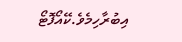އިބުރާހިމެވެ.ކޭއޯފޮޓޯ